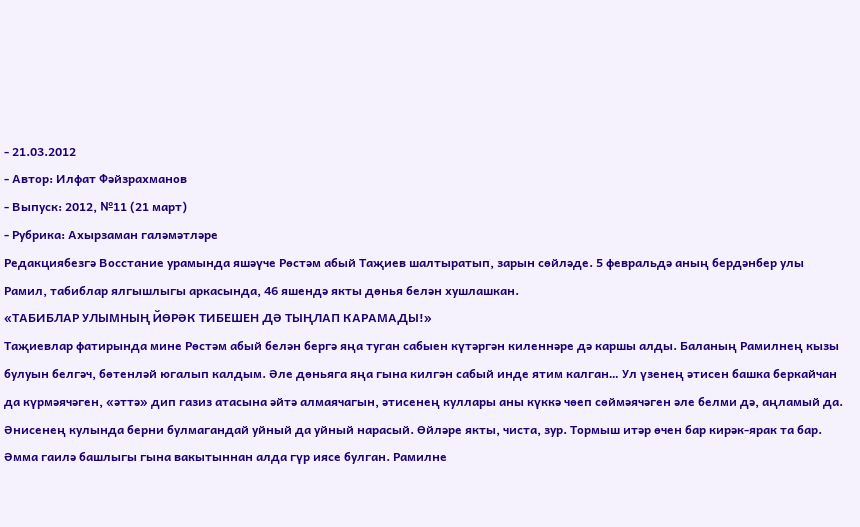- 21.03.2012
- Автор: Илфат Фәйзрахманов
- Выпуск: 2012, №11 (21 март)
- Рубрика: Ахырзаман галәмәтләре
Редакциябезгә Восстание урамында яшәүче Рөстәм абый Таҗиев шалтыратып, зарын сөйләде. 5 февральдә аның бердәнбер улы Рамил, табиблар ялгышлыгы аркасында, 46 яшендә якты дөнья белән хушлашкан.
«ТАБИБЛАР УЛЫМНЫҢ ЙӨРӘК ТИБЕШЕН ДӘ ТЫҢЛАП КАРАМАДЫ!»
Таҗиевлар фатирында мине Рөстәм абый белән бергә яңа туган сабыен күтәргән киленнәре дә каршы алды. Баланың Рамилнең кызы булуын белгәч, бөтенләй югалып калдым. Әле дөньяга яңа гына килгән сабый инде ятим калган… Ул үзенең әтисен башка беркайчан да күрмәячәген, «әттә» дип газиз атасына әйтә алмаячагын, әтисенең куллары аны күккә чөеп сөймәячәген әле белми дә, аңламый да. Әнисенең кулында берни булмагандай уйный да уйный нарасый. Өйләре якты, чиста, зур. Тормыш итәр өчен бар кирәк-ярак та бар. Әмма гаилә башлыгы гына вакытыннан алда гүр иясе булган. Рамилне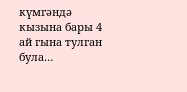күмгәндә кызына бары 4 ай гына тулган була…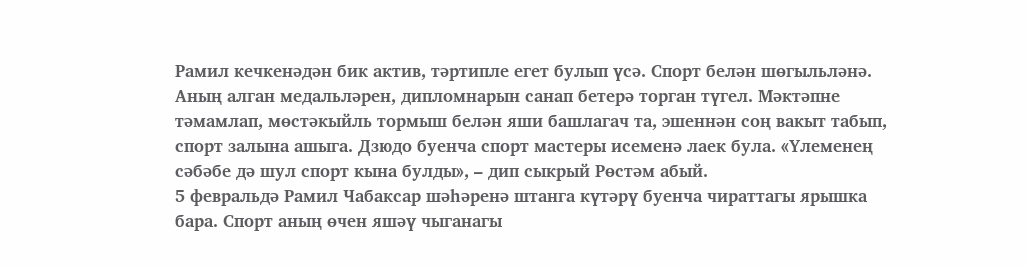Рамил кечкенәдән бик актив, тәртипле егет булып үсә. Спорт белән шөгыльләнә. Аның алган медальләрен, дипломнарын санап бетерә торган түгел. Мәктәпне тәмамлап, мөстәкыйль тормыш белән яши башлагач та, эшеннән соң вакыт табып, спорт залына ашыга. Дзюдо буенча спорт мастеры исеменә лаек була. «Үлеменең сәбәбе дә шул спорт кына булды», – дип сыкрый Рөстәм абый.
5 февральдә Рамил Чабаксар шәһәренә штанга күтәрү буенча чираттагы ярышка бара. Спорт аның өчен яшәү чыганагы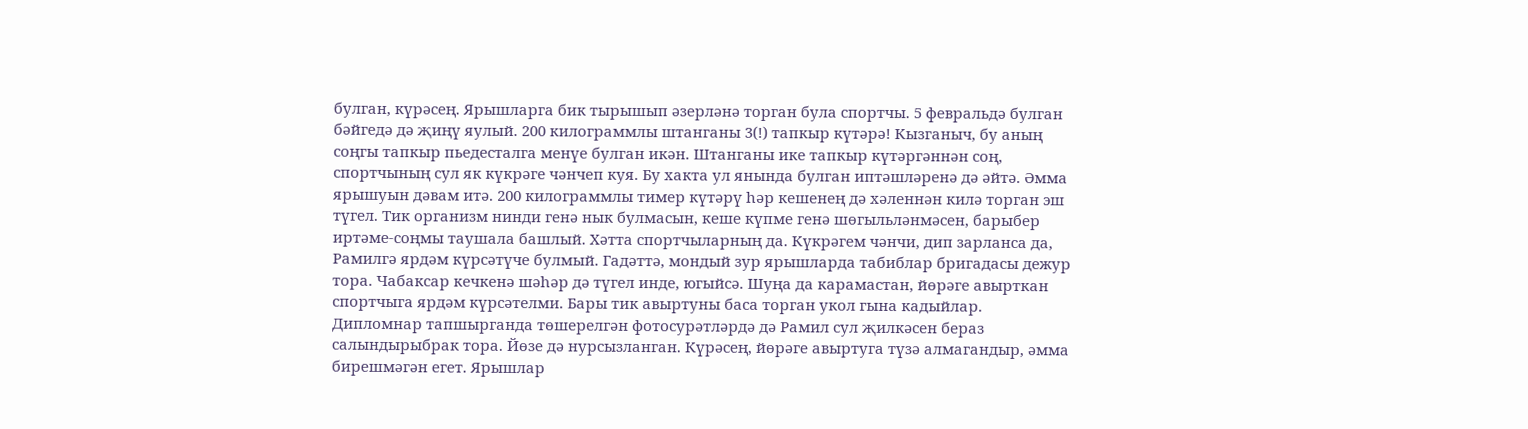булган, күрәсең. Ярышларга бик тырышып әзерләнә торган була спортчы. 5 февральдә булган бәйгедә дә җиңү яулый. 200 килограммлы штанганы 3(!) тапкыр күтәрә! Кызганыч, бу аның соңгы тапкыр пьедесталга менүе булган икән. Штанганы ике тапкыр күтәргәннән соң, спортчының сул як күкрәге чәнчеп куя. Бу хакта ул янында булган иптәшләренә дә әйтә. Әмма ярышуын дәвам итә. 200 килограммлы тимер күтәрү һәр кешенең дә хәленнән килә торган эш түгел. Тик организм нинди генә нык булмасын, кеше күпме генә шөгыльләнмәсен, барыбер иртәме-соңмы таушала башлый. Хәтта спортчыларның да. Күкрәгем чәнчи, дип зарланса да, Рамилгә ярдәм күрсәтүче булмый. Гадәттә, мондый зур ярышларда табиблар бригадасы дежур тора. Чабаксар кечкенә шәһәр дә түгел инде, югыйсә. Шуңа да карамастан, йөрәге авырткан спортчыга ярдәм күрсәтелми. Бары тик авыртуны баса торган укол гына кадыйлар. Дипломнар тапшырганда төшерелгән фотосурәтләрдә дә Рамил сул җилкәсен бераз салындырыбрак тора. Йөзе дә нурсызланган. Күрәсең, йөрәге авыртуга түзә алмагандыр, әмма бирешмәгән егет. Ярышлар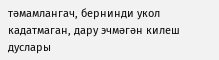тәмамлангач, бернинди укол кадатмаган, дару эчмәгән килеш дуслары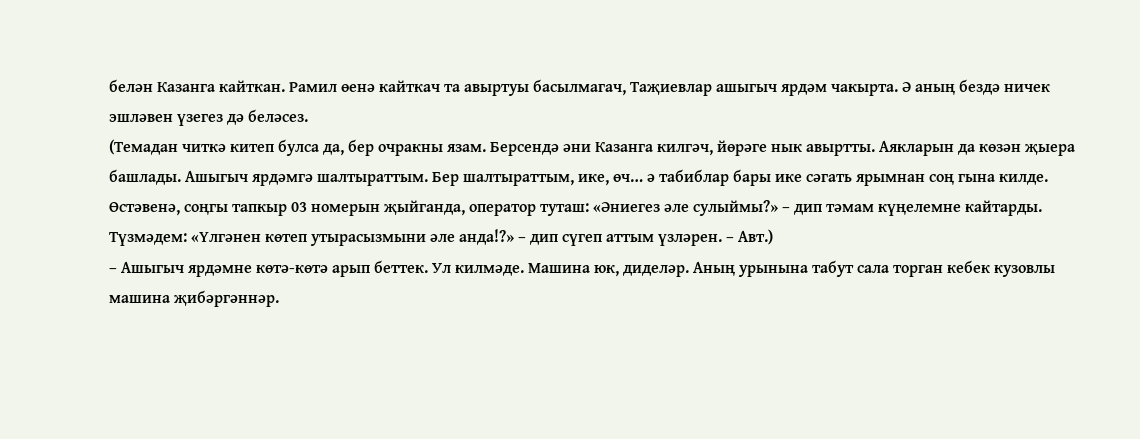белән Казанга кайткан. Рамил өенә кайткач та авыртуы басылмагач, Таҗиевлар ашыгыч ярдәм чакырта. Ә аның бездә ничек эшләвен үзегез дә беләсез.
(Темадан читкә китеп булса да, бер очракны язам. Берсендә әни Казанга килгәч, йөрәге нык авыртты. Аякларын да көзән җыера башлады. Ашыгыч ярдәмгә шалтыраттым. Бер шалтыраттым, ике, өч… ә табиблар бары ике сәгать ярымнан соң гына килде. Өстәвенә, соңгы тапкыр 03 номерын җыйганда, оператор туташ: «Әниегез әле сулыймы?» – дип тәмам күңелемне кайтарды. Түзмәдем: «Үлгәнен көтеп утырасызмыни әле анда!?» – дип сүгеп аттым үзләрен. – Авт.)
– Ашыгыч ярдәмне көтә-көтә арып беттек. Ул килмәде. Машина юк, диделәр. Аның урынына табут сала торган кебек кузовлы машина җибәргәннәр.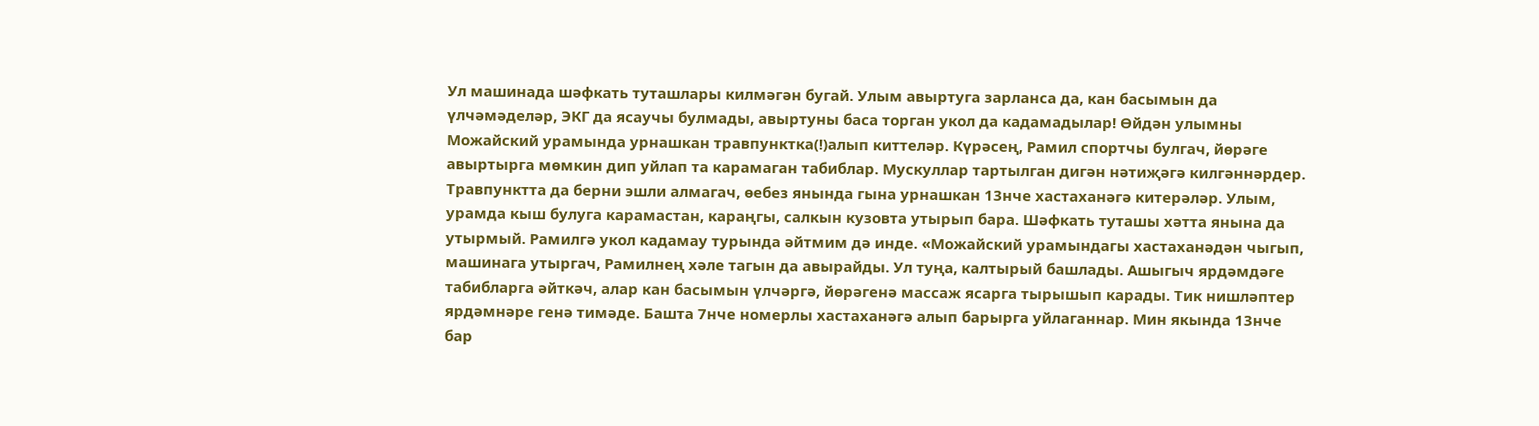Ул машинада шәфкать туташлары килмәгән бугай. Улым авыртуга зарланса да, кан басымын да үлчәмәделәр, ЭКГ да ясаучы булмады, авыртуны баса торган укол да кадамадылар! Өйдән улымны Можайский урамында урнашкан травпунктка(!)алып киттеләр. Күрәсең, Рамил спортчы булгач, йөрәге авыртырга мөмкин дип уйлап та карамаган табиблар. Мускуллар тартылган дигән нәтиҗәгә килгәннәрдер. Травпунктта да берни эшли алмагач, өебез янында гына урнашкан 13нче хастаханәгә китерәләр. Улым, урамда кыш булуга карамастан, караңгы, салкын кузовта утырып бара. Шәфкать туташы хәтта янына да утырмый. Рамилгә укол кадамау турында әйтмим дә инде. «Можайский урамындагы хастаханәдән чыгып, машинага утыргач, Рамилнең хәле тагын да авырайды. Ул туңа, калтырый башлады. Ашыгыч ярдәмдәге табибларга әйткәч, алар кан басымын үлчәргә, йөрәгенә массаж ясарга тырышып карады. Тик нишләптер ярдәмнәре генә тимәде. Башта 7нче номерлы хастаханәгә алып барырга уйлаганнар. Мин якында 13нче бар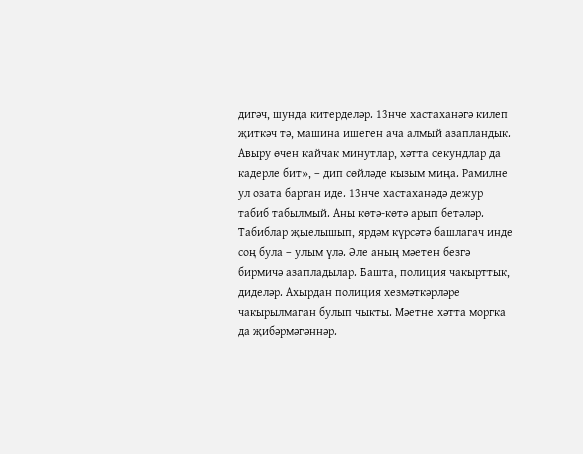дигәч, шунда китерделәр. 13нче хастаханәгә килеп җиткәч тә, машина ишеген ача алмый азапландык. Авыру өчен кайчак минутлар, хәтта секундлар да кадерле бит», – дип сөйләде кызым миңа. Рамилне ул озата барган иде. 13нче хастаханәдә дежур табиб табылмый. Аны көтә-көтә арып бетәләр. Табиблар җыелышып, ярдәм күрсәтә башлагач инде соң була – улым үлә. Әле аның мәетен безгә бирмичә азапладылар. Башта, полиция чакырттык, диделәр. Ахырдан полиция хезмәткәрләре чакырылмаган булып чыкты. Мәетне хәтта моргка да җибәрмәгәннәр.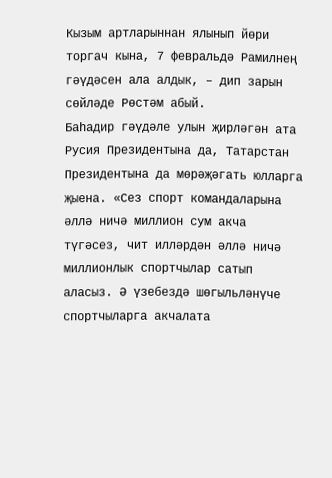Кызым артларыннан ялынып йөри торгач кына, 7 февральдә Рамилнең гәүдәсен ала алдык, – дип зарын сөйләде Рөстәм абый.
Баһадир гәүдәле улын җирләгән ата Русия Президентына да, Татарстан Президентына да мөрәҗәгать юлларга җыена. «Сез спорт командаларына әллә ничә миллион сум акча түгәсез, чит илләрдән әллә ничә миллионлык спортчылар сатып аласыз. Ә үзебездә шөгыльләнүче спортчыларга акчалата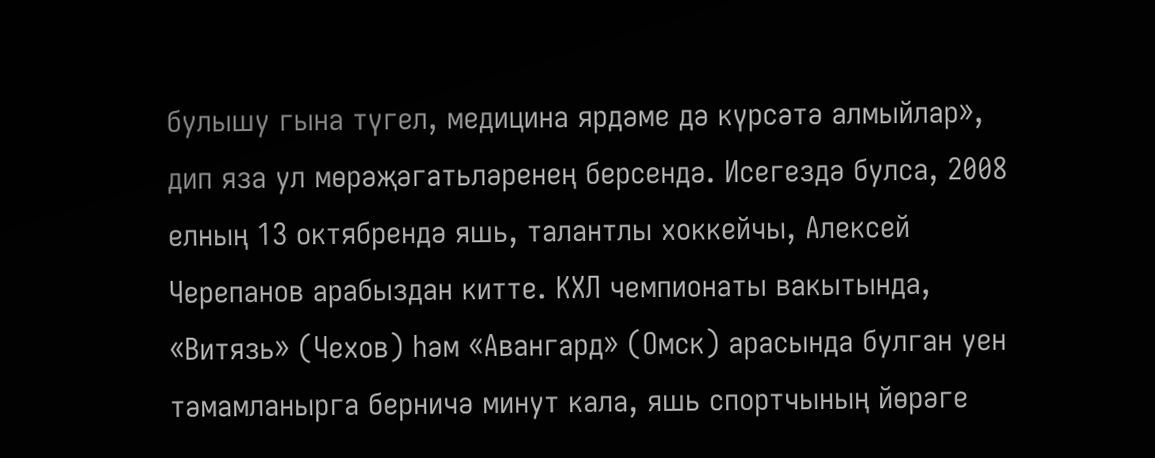булышу гына түгел, медицина ярдәме дә күрсәтә алмыйлар», дип яза ул мөрәҗәгатьләренең берсендә. Исегездә булса, 2008 елның 13 октябрендә яшь, талантлы хоккейчы, Алексей Черепанов арабыздан китте. КХЛ чемпионаты вакытында, «Витязь» (Чехов) һәм «Авангард» (Омск) арасында булган уен тәмамланырга берничә минут кала, яшь спортчының йөрәге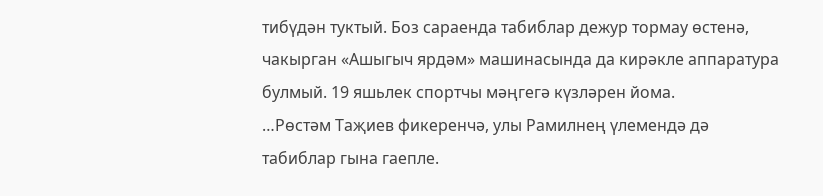тибүдән туктый. Боз сараенда табиблар дежур тормау өстенә, чакырган «Ашыгыч ярдәм» машинасында да кирәкле аппаратура булмый. 19 яшьлек спортчы мәңгегә күзләрен йома.
…Рөстәм Таҗиев фикеренчә, улы Рамилнең үлемендә дә табиблар гына гаепле.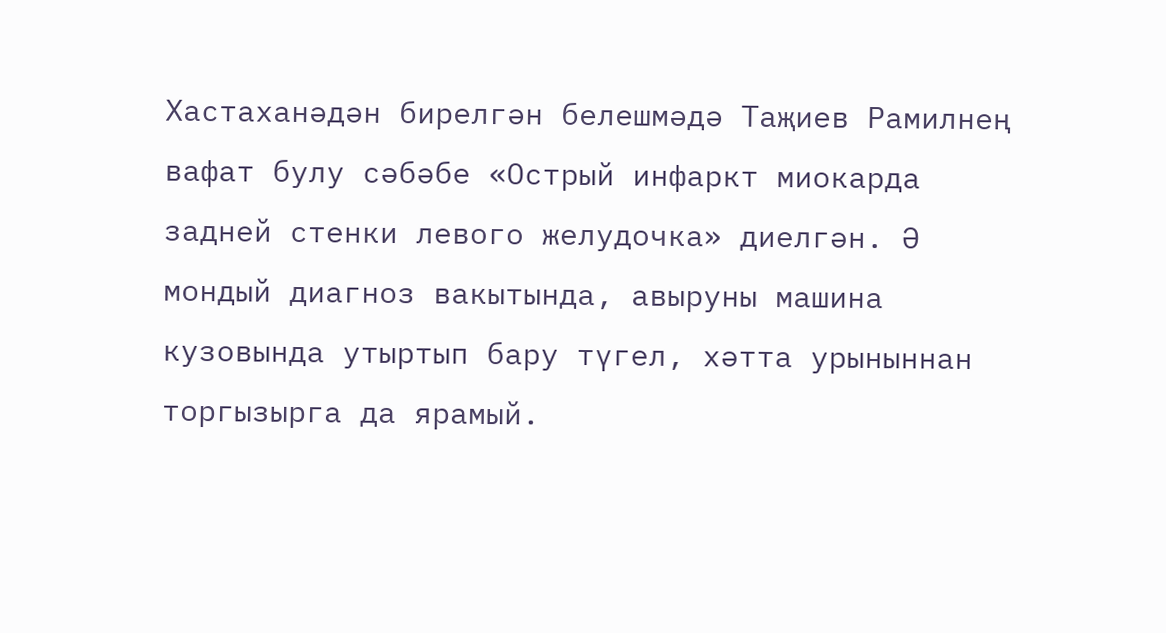Хастаханәдән бирелгән белешмәдә Таҗиев Рамилнең вафат булу сәбәбе «Острый инфаркт миокарда задней стенки левого желудочка» диелгән. Ә мондый диагноз вакытында, авыруны машина кузовында утыртып бару түгел, хәтта урыныннан торгызырга да ярамый.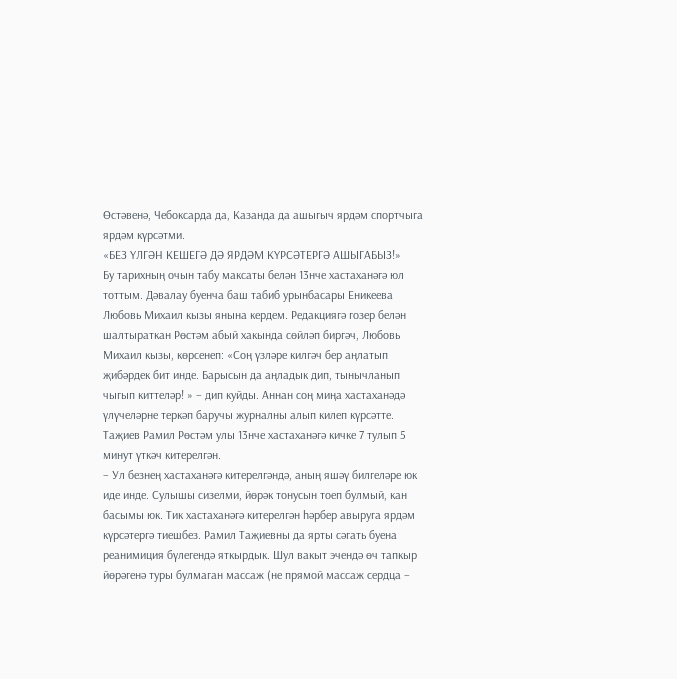Өстәвенә, Чебоксарда да, Казанда да ашыгыч ярдәм спортчыга ярдәм күрсәтми.
«БЕЗ ҮЛГӘН КЕШЕГӘ ДӘ ЯРДӘМ КҮРСӘТЕРГӘ АШЫГАБЫЗ!»
Бу тарихның очын табу максаты белән 13нче хастаханәгә юл тоттым. Дәвалау буенча баш табиб урынбасары Еникеева Любовь Михаил кызы янына кердем. Редакциягә гозер белән шалтыраткан Рөстәм абый хакында сөйләп биргәч, Любовь Михаил кызы, көрсенеп: «Соң үзләре килгәч бер аңлатып җибәрдек бит инде. Барысын да аңладык дип, тынычланып чыгып киттеләр! » – дип куйды. Аннан соң миңа хастаханәдә үлүчеләрне теркәп баручы журналны алып килеп күрсәтте. Таҗиев Рамил Рөстәм улы 13нче хастаханәгә кичке 7 тулып 5 минут үткәч китерелгән.
– Ул безнең хастаханәгә китерелгәндә, аның яшәү билгеләре юк иде инде. Сулышы сизелми, йөрәк тонусын тоеп булмый, кан басымы юк. Тик хастаханәгә китерелгән һәрбер авыруга ярдәм күрсәтергә тиешбез. Рамил Таҗиевны да ярты сәгать буена реанимиция бүлегендә яткырдык. Шул вакыт эчендә өч тапкыр йөрәгенә туры булмаган массаж (не прямой массаж сердца –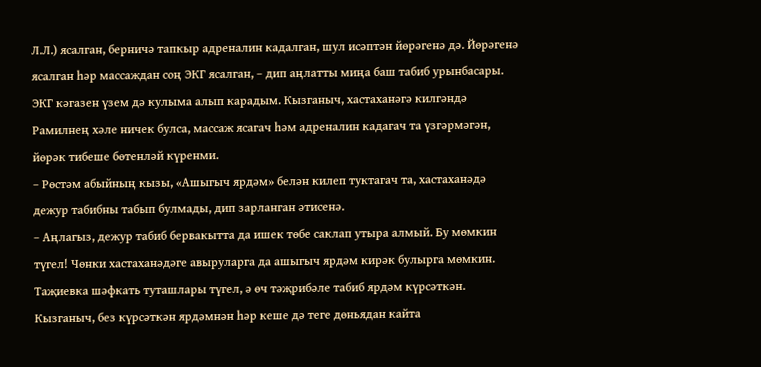Л.Л.) ясалган, берничә тапкыр адреналин кадалган, шул исәптән йөрәгенә дә. Йөрәгенә ясалган һәр массаждан соң ЭКГ ясалган, – дип аңлатты миңа баш табиб урынбасары. ЭКГ кәгазен үзем дә кулыма алып карадым. Кызганыч, хастаханәгә килгәндә Рамилнең хәле ничек булса, массаж ясагач һәм адреналин кадагач та үзгәрмәгән, йөрәк тибеше бөтенләй күренми.
– Рөстәм абыйның кызы, «Ашыгыч ярдәм» белән килеп туктагач та, хастаханәдә дежур табибны табып булмады, дип зарланган әтисенә.
– Аңлагыз, дежур табиб бервакытта да ишек төбе саклап утыра алмый. Бу мөмкин түгел! Чөнки хастаханәдәге авыруларга да ашыгыч ярдәм кирәк булырга мөмкин. Таҗиевка шәфкать туташлары түгел, ә өч тәҗрибәле табиб ярдәм күрсәткән. Кызганыч, без күрсәткән ярдәмнән һәр кеше дә теге дөньядан кайта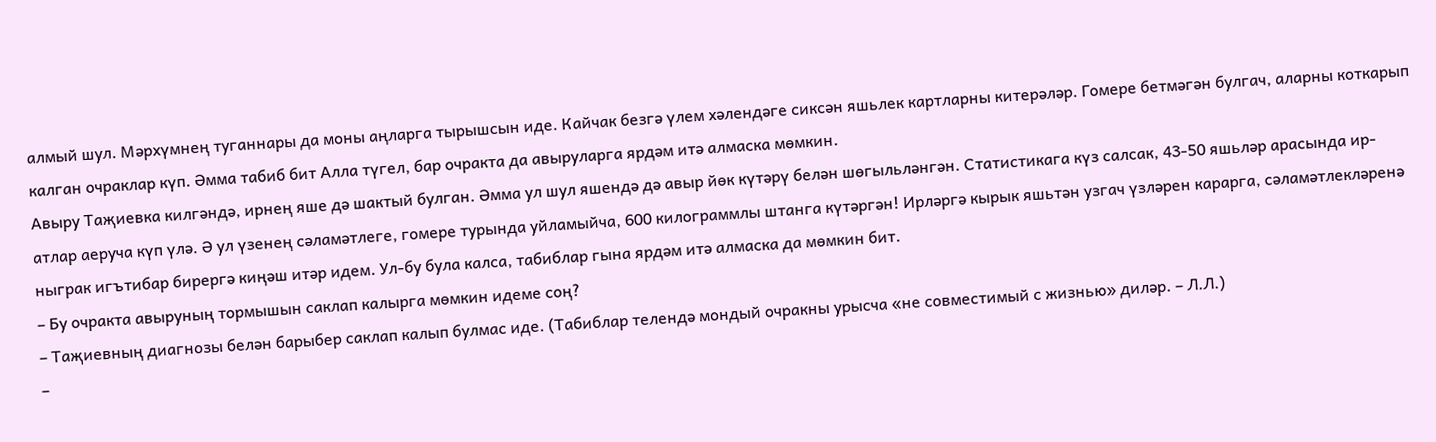алмый шул. Мәрхүмнең туганнары да моны аңларга тырышсын иде. Кайчак безгә үлем хәлендәге сиксән яшьлек картларны китерәләр. Гомере бетмәгән булгач, аларны коткарып калган очраклар күп. Әмма табиб бит Алла түгел, бар очракта да авыруларга ярдәм итә алмаска мөмкин.
Авыру Таҗиевка килгәндә, ирнең яше дә шактый булган. Әмма ул шул яшендә дә авыр йөк күтәрү белән шөгыльләнгән. Статистикага күз салсак, 43-50 яшьләр арасында ир-атлар аеруча күп үлә. Ә ул үзенең сәламәтлеге, гомере турында уйламыйча, 600 килограммлы штанга күтәргән! Ирләргә кырык яшьтән узгач үзләрен карарга, сәламәтлекләренә ныграк игътибар бирергә киңәш итәр идем. Ул-бу була калса, табиблар гына ярдәм итә алмаска да мөмкин бит.
– Бу очракта авыруның тормышын саклап калырга мөмкин идеме соң?
– Таҗиевның диагнозы белән барыбер саклап калып булмас иде. (Табиблар телендә мондый очракны урысча «не совместимый с жизнью» диләр. – Л.Л.)
–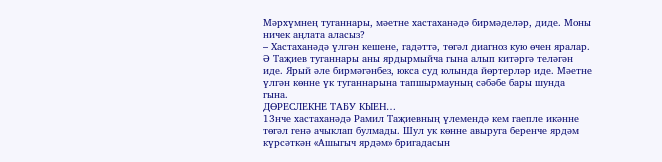Мәрхүмнең туганнары, мәетне хастаханәдә бирмәделәр, диде. Моны ничек аңлата аласыз?
– Хастаханәдә үлгән кешене, гадәттә, төгәл диагноз кую өчен яралар. Ә Таҗиев туганнары аны ярдырмыйча гына алып китәргә теләгән иде. Ярый әле бирмәгәнбез, юкса суд юлында йөртерләр иде. Мәетне үлгән көнне үк туганнарына тапшырмауның сәбәбе бары шунда гына.
ДӨРЕСЛЕКНЕ ТАБУ КЫЕН…
13нче хастаханәдә Рамил Таҗиевның үлемендә кем гаепле икәнне төгәл генә ачыклап булмады. Шул ук көнне авыруга беренче ярдәм күрсәткән «Ашыгыч ярдәм» бригадасын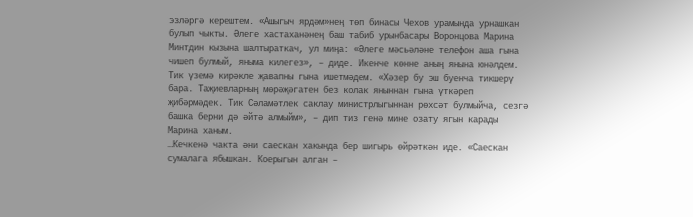эзләргә керештем. «Ашыгыч ярдәм»нең төп бинасы Чехов урамында урнашкан булып чыкты. Әлеге хастаханәнең баш табиб урынбасары Воронцова Марина Минтдин кызына шалтыраткач, ул миңа: «Әлеге мәсьәләне телефон аша гына чишеп булмый, яныма килегез», – диде. Икенче көнне аның янына юнәлдем. Тик үземә кирәкле җавапны гына ишетмәдем. «Хәзер бу эш буенча тикшерү бара. Таҗиевларның мөрәҗәгатен без колак яныннан гына үткәреп җибәрмәдек. Тик Сәламәтлек саклау министрлыгыннан рөхсәт булмыйча, сезгә башка берни дә әйтә алмыйм», – дип тиз генә мине озату ягын карады Марина ханым.
…Кечкенә чакта әни саескан хакында бер шигырь өйрәткән иде. «Саескан сумалага ябышкан. Коерыгын алган –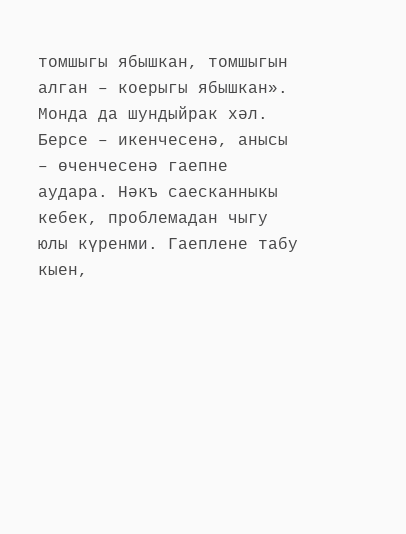томшыгы ябышкан, томшыгын алган – коерыгы ябышкан». Монда да шундыйрак хәл. Берсе – икенчесенә, анысы – өченчесенә гаепне аудара. Нәкъ саесканныкы кебек, проблемадан чыгу юлы күренми. Гаеплене табу кыен,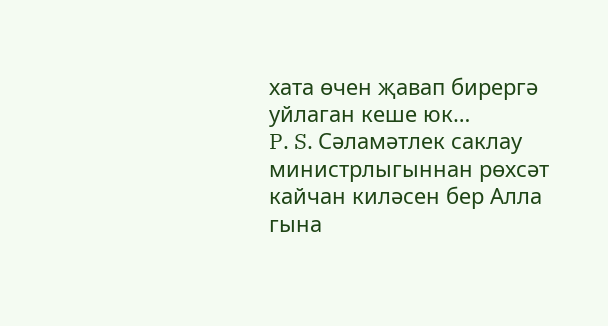хата өчен җавап бирергә уйлаган кеше юк…
P. S. Сәламәтлек саклау министрлыгыннан рөхсәт кайчан киләсен бер Алла гына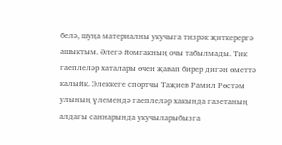белә, шуңа материалны укучыга тизрәк җиткерергә ашыктым. Әлегә йомгакның очы табылмады. Тик гаеплеләр хаталары өчен җавап бирер дигән өметтә калыйк. Элеккеге спортчы Таҗиев Рамил Рөстәм улының үлемендә гаеплеләр хакында газетаның алдагы саннарында укучыларыбызга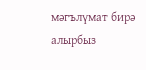мәгълүмат бирә алырбыз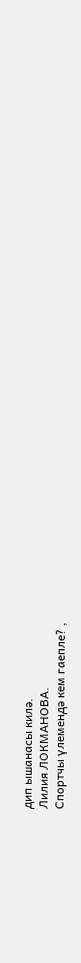дип ышанасы килә.
Лилия ЛОКМАНОВА.
Спортчы үлемендә кем гаепле? ,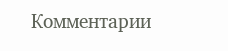Комментарии